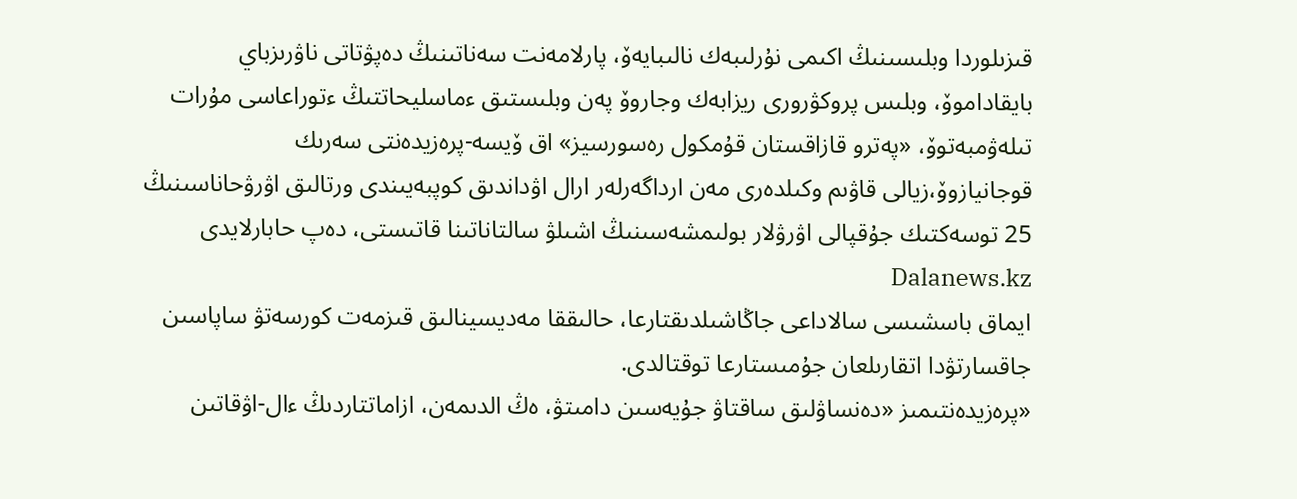قىزىلوردا وبلىسىنىڭ اكىمى نۇرلىبەك نالىبايەۆ، پارلامەنت سەناتىنىڭ دەپۋتاتى ناۋرىزباي بايقاداموۆ، وبلىس پروكۋرورى ريزابەك وجاروۆ پەن وبلىستىق ءماسليحاتتىڭ ءتوراعاسى مۇرات تىلەۋمبەتوۆ، «پەترو قازاقستان قۇمكول رەسورسيز» اق ۆيسە-پرەزيدەنتى سەرىك قوجانيازوۆ،زيالى قاۋىم وكىلدەرى مەن ارداگەرلەر ارال اۋداندىق كوپبەيىندى ورتالىق اۋرۋحاناسىنىڭ 25 توسەكتىك جۇقپالى اۋرۋلار بولىمشەسىنىڭ اشىلۋ سالتاناتىنا قاتىستى، دەپ حابارلايدى Dalanews.kz
ايماق باسشىسى سالاداعى جاڭاشىلدىقتارعا، حالىققا مەديسينالىق قىزمەت كورسەتۋ ساپاسىن جاقسارتۋدا اتقارىلعان جۇمىستارعا توقتالدى.
«پرەزيدەنتىمىز «دەنساۋلىق ساقتاۋ جۇيەسىن دامىتۋ، ەڭ الدىمەن، ازاماتتاردىڭ ءال-اۋقاتىن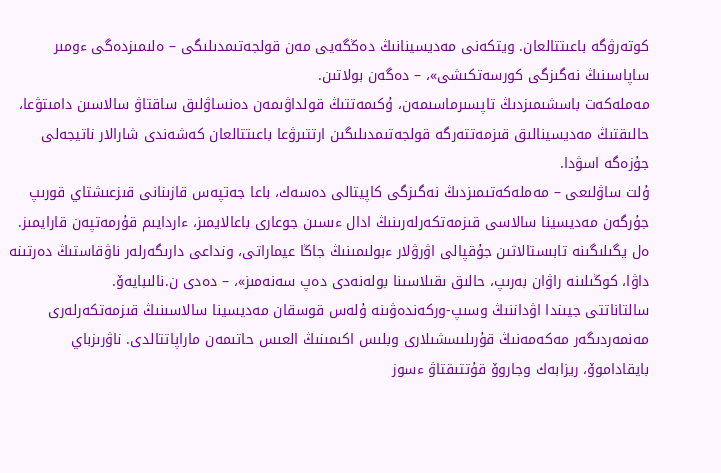كوتەرۋگە باعىتتالعان. ويتكەنى مەديسينانىڭ دەڭگەيى مەن قولجەتىمدىلىگى – ەلىمىزدەگى ءومىر ساپاسىنىڭ نەگىزگى كورسەتكىشى»، – دەگەن بولاتىن.
مەملەكەت باسشىمىزدىڭ تاپسىرماسىمەن، ۇكىمەتتىڭ قولداۋىمەن دەنساۋلىق ساقتاۋ سالاسىن دامىتۋعا، حالىقتىڭ مەديسينالىق قىزمەتتەرگە قولجەتىمدىلىگىن ارتتىرۋعا باعىتتالعان كەشەندى شارالار ناتيجەلى جۇزەگە اسۋدا.
ۇلت ساۋلىعى – مەملەكەتىمىزدىڭ نەگىزگى كاپيتالى دەسەك، باعا جەتپەس قازىنانى قىزعىشتاي قورىپ جۇرگەن مەديسينا سالاسى قىزمەتكەرلەرىنىڭ ادال ءىسىن جوعارى باعالايمىز، ءاردايىم قۇرمەتپەن قارايمىز.
ەل يگىلىگىنە تابىستالاتىن جۇقپالى اۋرۋلار ءبولىمىنىڭ جاڭا عيماراتى، ونداعى دارىگەرلەر ناۋقاستىڭ دەرتىنە داۋا، كوڭىلىنە راۋان بەرىپ، حالىق ىقىلاسىنا بولەنەدى دەپ سەنەمىز»، – دەدى ن.نالىبايەۆ.
سالتاناتتى جيىندا اۋداننىڭ وسىپ-وركەندەۋىنە ۇلەس قوسقان مەديسينا سالاسىنىڭ قىزمەتكەرلەرى مەنمەردىگەر مەكەمەنىڭ قۇرىلىسشىلارى وبلىس اكىمىنىڭ العىس حاتىمەن ماراپاتتالدى. ناۋرىزباي بايقاداموۆ، ريزابەك وجاروۆ قۇتتىقتاۋ ءسوز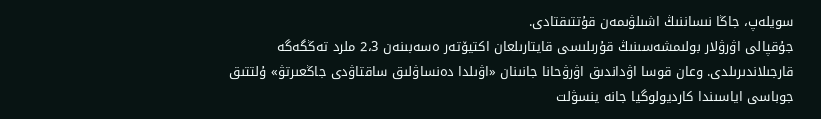سويلەپ، جاڭا نىساننىڭ اشىلۋىمەن قۇتتىقتادى.
جۇقپالى اۋرۋلار بولىمشەسىنىڭ قۇرىلىسى قايتارىلعان اكتيۆتەر ەسەبىنەن 2،3 ملرد تەڭگەگە قارجىلاندىرىلدى. وعان قوسا اۋداندىق اۋرۋحانا جانىنان «اۋىلدا دەنساۋلىق ساقتاۋدى جاڭعىرتۋ» ۇلتتىق جوباسى اياسىندا كارديولوگيا جانە ينسۋلت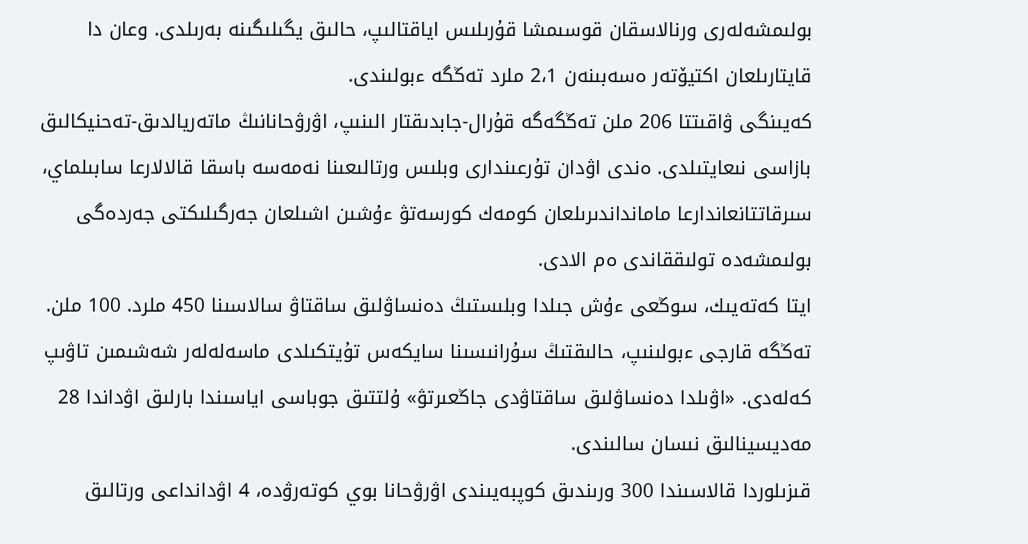بولىمشەلەرى ورنالاسقان قوسىمشا قۇرىلىس اياقتالىپ، حالىق يگىلىگىنە بەرىلدى. وعان دا قايتارىلعان اكتيۆتەر ەسەبىنەن 2،1 ملرد تەڭگە ءبولىندى.
كەيىنگى ۋاقىتتا 206 ملن تەڭگەگە قۇرال-جابدىقتار الىنىپ، اۋرۋحانانىڭ ماتەريالدىق-تەحنيكالىق بازاسى نىعايتىلدى. ەندى اۋدان تۇرعىندارى وبلىس ورتالىعىنا نەمەسە باسقا قالالارعا سابىلماي، سىرقاتتانعاندارعا مامانداندىرىلعان كومەك كورسەتۋ ءۇشىن اشىلعان جەرگىلىكتى جەردەگى بولىمشەدە تولىققاندى ەم الادى.
ايتا كەتەيىك، سوڭعى ءۇش جىلدا وبلىستىڭ دەنساۋلىق ساقتاۋ سالاسىنا 450 ملرد. 100 ملن. تەڭگە قارجى ءبولىنىپ، حالىقتىڭ سۇرانىسىنا سايكەس تۇيتكىلدى ماسەلەلەر شەشىمىن تاۋىپ كەلەدى. «اۋىلدا دەنساۋلىق ساقتاۋدى جاڭعىرتۋ» ۇلتتىق جوباسى اياسىندا بارلىق اۋداندا 28 مەديسينالىق نىسان سالىندى.
قىزىلوردا قالاسىندا 300 ورىندىق كوپبەيىندى اۋرۋحانا بوي كوتەرۋدە، 4 اۋدانداعى ورتالىق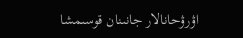اۋرۋحانالار جانىنان قوسىمشا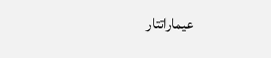عيماراتتار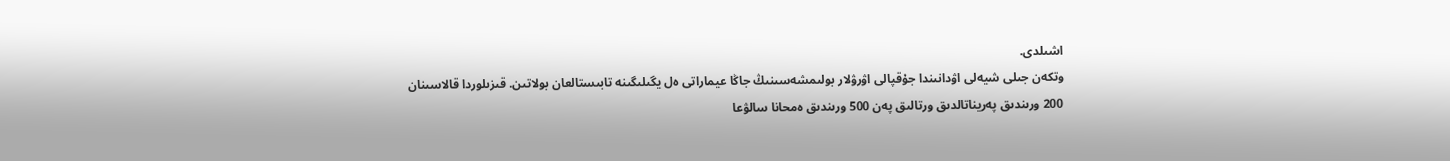اشىلدى.
وتكەن جىلى شيەلى اۋدانىندا جۇقپالى اۋرۋلار بولىمشەسىنىڭ جاڭا عيماراتى ەل يگىلىگىنە تابىستالعان بولاتىن. قىزىلوردا قالاسىنان 200 ورىندىق پەريناتالدىق ورتالىق پەن 500 ورىندىق ەمحانا سالۋعا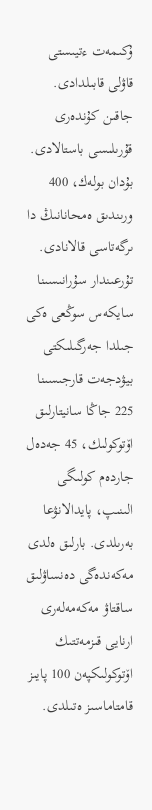ۇكىمەت ءتيىستى قاۋلى قابىلدادى. جاقىن كۇندەرى قۇرىلىسى باستالادى. بۇدان بولەك، 400 ورىندىق ەمحانانىڭ دا ىرگەتاسى قالانادى.
تۇرعىندار سۇرانىسىنا سايكەس سوڭعى ەكى جىلدا جەرگىلىكتى بيۋدجەت قارجىسىنا 225 جاڭا سانيتارلىق اۆتوكولىك، 45 جەدەل جاردەم كولىگى الىنىپ، پايدالانۋعا بەرىلدى. بارلىق ەلدى مەكەندەگى دەنساۋلىق ساقتاۋ مەكەمەلەرى ارنايى قىزمەتتىك اۆتوكولىكپەن 100 پايىز قامتاماسىز ەتىلدى.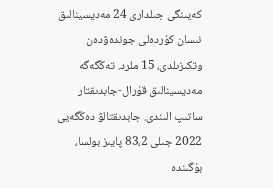كەيىنگى جىلدارى 24 مەديسينالىق نىسان كۇردەلى جوندەۋدەن وتكىزىلدى، 15 ملرد. تەڭگەگە مەديسينالىق قۇرال-جابدىقتار ساتىپ الىندى. جابدىقتالۋ دەڭگەيى 2022 جىلى 83،2 پايىز بولسا، بۇگىندە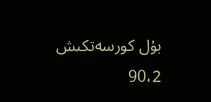بۇل كورسەتكىش 90،2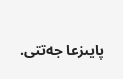پايىزعا جەتتى.